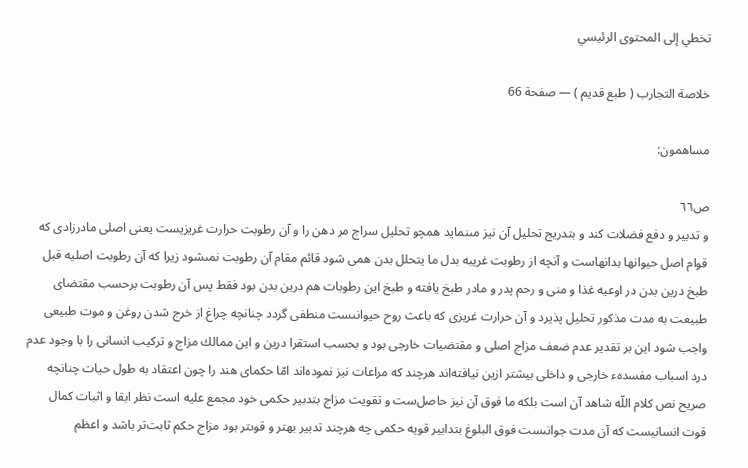تخطي إلى المحتوى الرئيسي

خلاصة التجارب ( طبع قديم ) — صفحة 66

مساهمون:

ص٦٦
و تدبير و دفع فضلات كند و بتدريج تحليل آن نيز مىنمايد همچو تحليل سراج مر دهن را و آن رطوبت حرارت غريزيست يعنى اصلى مادرزادى كه قوام اصل حيوانها بدانهاست و آنچه از رطوبت غريبه بدل ما يتحلل بدن همى شود قائم مقام آن رطوبت نمىشود زيرا كه آن رطوبت اصليه قبل طبخ درين بدن در اوعيه غذا و منى و رحم پدر و مادر طبخ يافته و طبخ اين رطوبات هم درين بدن بود فقط پس آن رطوبت برحسب مقتضاى طبيعت به مدت مذكور تحليل پذيرد و آن حرارت غريزى كه باعث روح حيوانىست منطفى گردد چنانچه چراغ از خرج شدن روغن و موت طبيعى واجب شود اين بر تقدير عدم ضعف مزاج اصلى و مقتضيات خارجى بود و بحسب استقرا درين و اين ممالك مزاج و تركيب انسانى را با وجود عدم درد اسباب مفسدهء خارجى و داخلى بيشتر ازين نيافته‌اند هرچند كه مراعات نيز نموده‌اند امّا حكماى هند را چون اعتقاد به طول حيات چنانچه صريح نص كلام اللّه شاهد آن است بلكه ما فوق آن نيز حاصل‌ست و تقويت مزاج بتدبير حكمى خود مجمع عليه است نظر ابقا و اثبات كمال قوت انسانيست كه آن مدت جوانىست فوق البلوغ بتدابير قويه حكمى چه هرچند تدبير بهتر و قوىتر بود مزاج حكم ثابت‌تر باشد و اعظم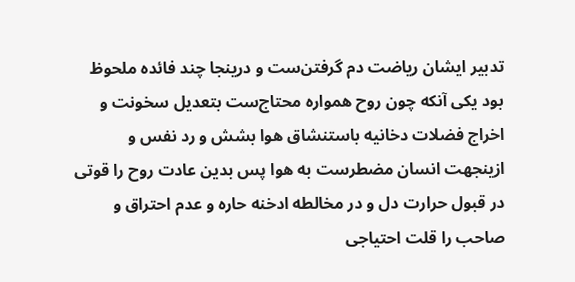تدبير ايشان رياضت دم گرفتن‌ست و درينجا چند فائده ملحوظ بود يكى آنكه چون روح همواره محتاج‌ست بتعديل سخونت و اخراج فضلات دخانيه باستنشاق هوا بشش و رد نفس و ازينجهت انسان مضطرست به هوا پس بدين عادت روح را قوتى در قبول حرارت دل و در مخالطه ادخنه حاره و عدم احتراق و صاحب را قلت احتياجى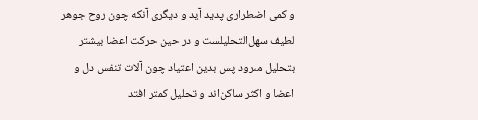و كمى اضطرارى پديد آيد و ديگرى آنكه چون روح جوهر لطيف سهل‌التحليلست و در حين حركت اعضا بيشتر بتحليل مىرود پس بدين اعتياد چون آلات تنفس دل و اعضا و اكثر ساكن‌اند و تحليل كمتر افتد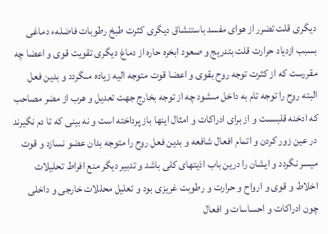ديگرى قلت تضرر از هواى مفسد باستنشاق ديگرى كثرت طبخ رطوبات فاضلهء دماغى بسبب ازدياد حرارت قلت بتدريج و صعود ابخره حاره از دماغ ديگرى تقويت قوى و اعضا چه مقررست كه از كثرت توجه روح بقوى و اعضا قوت متوجه اليه زياده مىگردد و بدين فعل البته روح را توجه تام به داخل مىشود چه از توجه بخارج جهت تعديل و هرب از مضر مصاحب كه ادخنه قلبىست و از براى ادراكات و امثال اينها باز پرداخته است و نه بينى كه تا دم نگيرند در عين زور كردن و اتمام افعال شافعه و بدين فعل روح را متوجه بدان عضو نسازد و قوت ميسر نگردد و ايشان را درين باب اذيتهاى كلى باشد و تدبير ديگر منع افراط تحليلات اخلاط و قوى و ارواح و حرارت و رطوبت غريزى بود و تعليل محللات خارجى و داخلى چون ادراكات و احساسات و افعال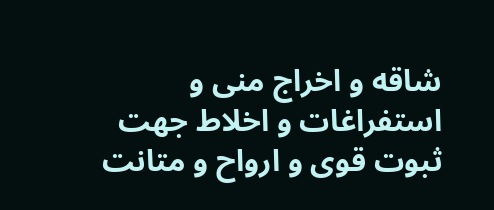شاقه و اخراج منى و استفراغات و اخلاط جهت ثبوت قوى و ارواح و متانت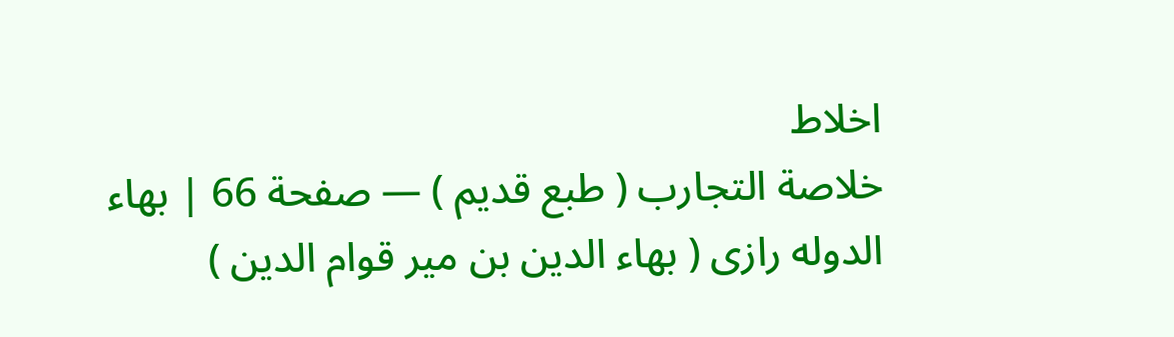اخلاط
خلاصة التجارب ( طبع قديم ) — صفحة 66 | بهاء الدوله رازى ( بهاء الدين بن مير قوام الدين )